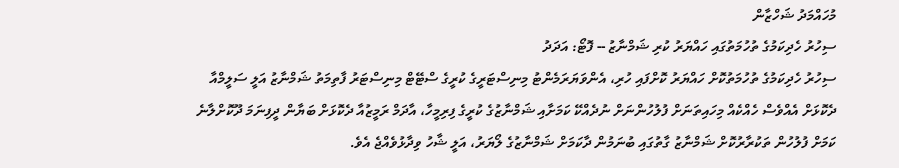މުހައްމަދު ޝަހްޒާން
ސިހުރު ހެދިކަމުގެ ތުހުމަތުގައި ހައްޔަރު ކުރި ޝަމްނާޒު -- ފޮޓޯ: އަދަދު
ސިހުރު ހެދިކަމުގެ ތުހުމަތުކޮށް ހައްޔަރު ކޮށްފައި ހުރި، އެންވަޔަރަމެންޓު މިނިސްޓަރީގެ ކުރީގެ ސްޓޭޓް މިނިސްޓަރު ފާތިމަތު ޝަމްނާޒު އަލީ ސަލީމްއާ ދެކޮޅަށް އެއްވެސް ހެއްކެއް މިހައިތަނަށް ފުލުހުންނަށް ނުދެއްކޭ ކަމަށާއި ޝަމްނާޒުގެ ކުރީގެ ފިރިމީހާ، އާދަމް ރަމީޒުއާ ދެކޮޅަށް ބަޔާން ދީފިނަމަ ދޫކޮށްލާނެ ކަމަށް ފުލުހުން ތަކުރާރުކޮށް ޝަމްނާޒު ގާތުގައި ބުނަމުން ދާކަމަށް ޝަމްނާޒުގެ ލޯޔަރު، އަލީ ޝާހު ވިދާޅުވެއްޖެ އެވެ.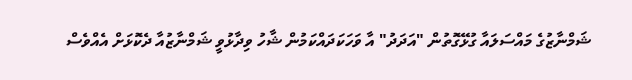ޝަމްނާޒުގެ މައްސަލައާ ގުޅޭގޮތުން "އަދަދު" އާ ވަހަކަދައްކަމުން ޝާހު ވިދާޅުވީ ޝަމްނާޒުއާ ދެކޮޅަށް އެއްވެސް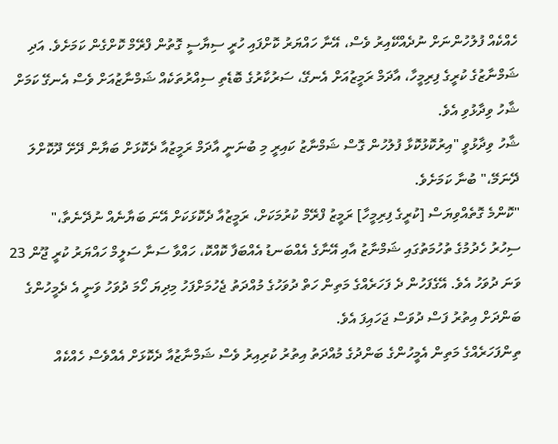ހެއްކެއް ފުލުހުންނަށް ނުދެއްކޭއިރު ވެސް، އޭނާ ހައްޔަރު ކޮށްފައި ހުރީ ސިޔާސީ ގޮތުން ފްރޭމް ކޮށްގެން ކަމަށެވެ. އަދި ޝަމްނާޒުގެ ކުރީގެ ފިރިމީހާ، އާދަމް ރަމީޒުއަށް އެނގޭ، ސަރުކާރުގެ ބޮޑެތި ސިއްރުތަކެއް ޝަމްނާޒުއަށް ވެސް އެނގޭ ކަމަށް ޝާހު ވިދާޅުވި އެވެ.
ޝާހު ވިދާޅުވީ "އިރުކޮޅުކޮޅާ ފުލުހުން ގޮސް ޝަމްނާޒު ކައިރީ މި ބުނަނީ އާދަމް ރަމީޒުއާ ދެކޮޅަށް ބަޔާން ދޭށޭ ދޫކޮށްލަ ދޭނަމޭ،" ބުނާ ކަމަށެވެ.
"ކޮންމެ ގޮތެއްވިޔަސް [ކުރީގެ ފިރިމީހާ] ރަމީޒު ފްރޭމް ކުރުމަކަށް، ރަމީޒުއާ ދެކޮޅަކަށް އޭނަ ބަޔާނެއް ނުދޭނެތާ،"
ސިހުރު ހެދުމުގެ ތުހުމަތުގައި ޝަމްނާޒު އާއި އޭނާގެ އެއްބަނޑު އެއްބަފާ ކޮއްކޮ، ހައްވާ ސަނާ ސަލީމް ހައްޔަރު ކުރީ ޖޫން 23 ވަނަ ދުވަހު އެވެ. އޭގެފަހުން ދެ ފަހަރެއްގެ މަތިން ހަތް ދުވަހުގެ މުއްދަތު ޖެހުމަށްފަހު މިދިޔަ ހޯމަ ދުވަހު ވަނީ އެ ދެމީހުންގެ ބަންދަށް އިތުރު ފަސް ދުވަސް ޖަހައިފަ އެވެ.
ތިންފަހަރެއްގެ މަތިން އެމީހުންގެ ބަންދުގެ މުއްދަތު އިތުރު ކުރިއިރު ވެސް ޝަމްނާޒުއާ ދެކޮޅަށް އެއްވެސް ހެއްކެއް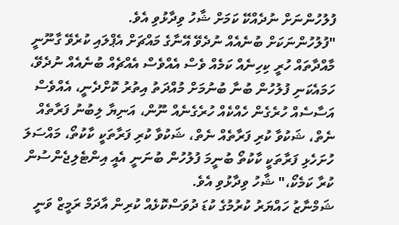ފުލުހުންނަށް ނުދެއްކޭ ކަމަށް ޝާހު ވިދާޅުވި އެވެ.
"ފުލުހުންނަކަށް ބުނެއެއް ނުދެވޭ އޭނާގެ މައްޗަށް އެޕްލައި ކުރެވޭ ގާނޫނީ މާއްދާތައް ހުރީ ކިހިނެއް ކަމެއް ވެސް އެއްވެސް އެއްޗެއް ބުނެއެއް ނުދެވޭ، ހަމައެކަނި ފުލުހުން ބުނާ ބުނުމަށް މުއްދަތު އިތުރު ކޮށްދެނީ، އެއްވެސް އަސާސެއް ހުރެގެން ހެއްކެއް ހުރެގެނެއް ނޫން، އަނިޔާ ލިބުނު ފަރާތެއް ނެތް، ޝަކުވާ ކުރި ފަރާތެއް ނެތް، ޝަކުވާ ކުރި ފަރާތަކީ ކާކުތޯ، މައްސަލަ ހުށަހެޅި ފަރާތަކީ ކާކުތޯ ބުނީމަ ފުލުހުން ބުނަނީ އެއީ އިންޓެލިޖެންސުން ކުރާ ކަމެކޯ،" ޝާހު ވިދާޅުވި އެވެ.
ޝަމްނާޒު ހައްޔަރު ކުރުމުގެ ކުޑަ ދުވަސްކޮޅެއް ކުރިން އާދަމް ރަމީޒް ވަނީ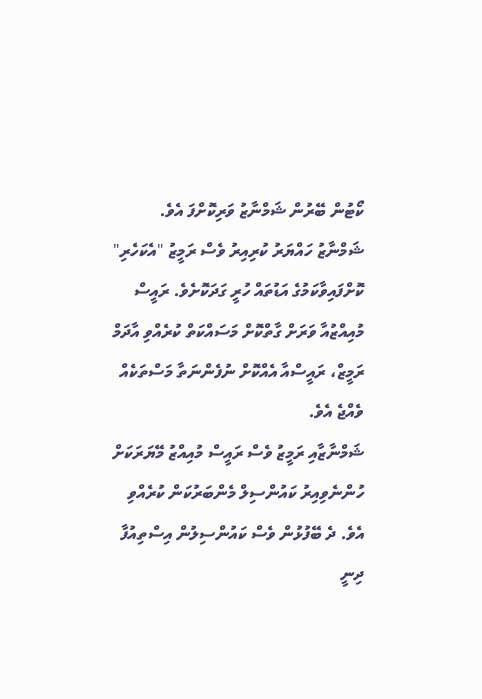ކޯޓުން ބޭރުން ޝަމްނާޒު ވަރިކޮށްފަ އެވެ.
ޝަމްނާޒު ހައްޔަރު ކުރިއިރު ވެސް ރަމީޒު "އެކަހެރި" ކޮށްފައިވާކަމުގެ އަޑުތައް ހުރީ ގަދަކޮށެވެ. ރައީސް މުއިއްޒުއާ ވަރަށް ގާތްކޮށް މަސައްކަތް ކުރެއްވި އާދަމް ރަމީޒް، ރައީސްއާ އެއްކޮށް ނުފެންނަތާ މަސްތަކެއް ވެއްޖެ އެވެ.
ޝަމްނާޒާއި ރަމީޒު ވެސް ރައީސް މުއިއްޒު މޭޔަރަކަށް ހުންނެވިއިރު ކައުންސިލް މެންބަރުކަން ކުރެއްވި އެވެ. ދެ ބޭފުޅުން ވެސް ކައުންސިލުން އިސްތިއުފާ ދިނީ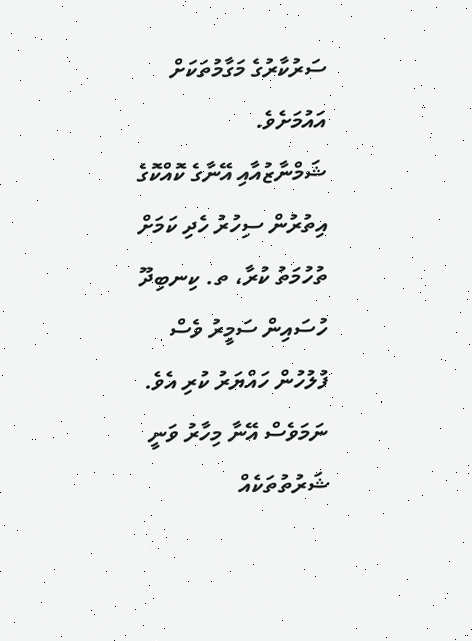ސަރުކާރުގެ މަގާމުތަކަށް އައުމަށެވެ.
ޝަމްނާޒުއާއި އޭނާގެ ކޮއްކޮގެ އިތުރުން ސިހުރު ހެދި ކަމަށް ތުހުމަތު ކުރާ، ތ. ކިނބިދޫ ހުސައިން ސަމީރު ވެސް ފުލުހުން ހައްޔަރު ކުރި އެވެ. ނަމަވެސް އޭނާ މިހާރު ވަނީ ޝަރުތުތަކެއް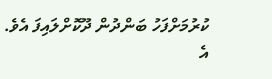ކުރުމަށްފަހު ބަންދުން ދޫކޮށްލައިފަ އެވެ.
އެ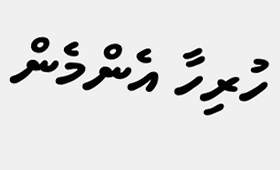ހުރިހާ އެންމެން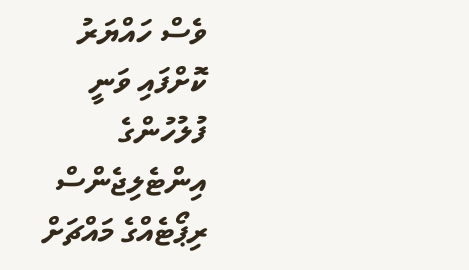ވެސް ހައްޔަރު ކޮށްފައި ވަނީ ފުލުހުންގެ އިންޓެލިޖެންސް ރިޕޯޓެއްގެ މައްޗަށް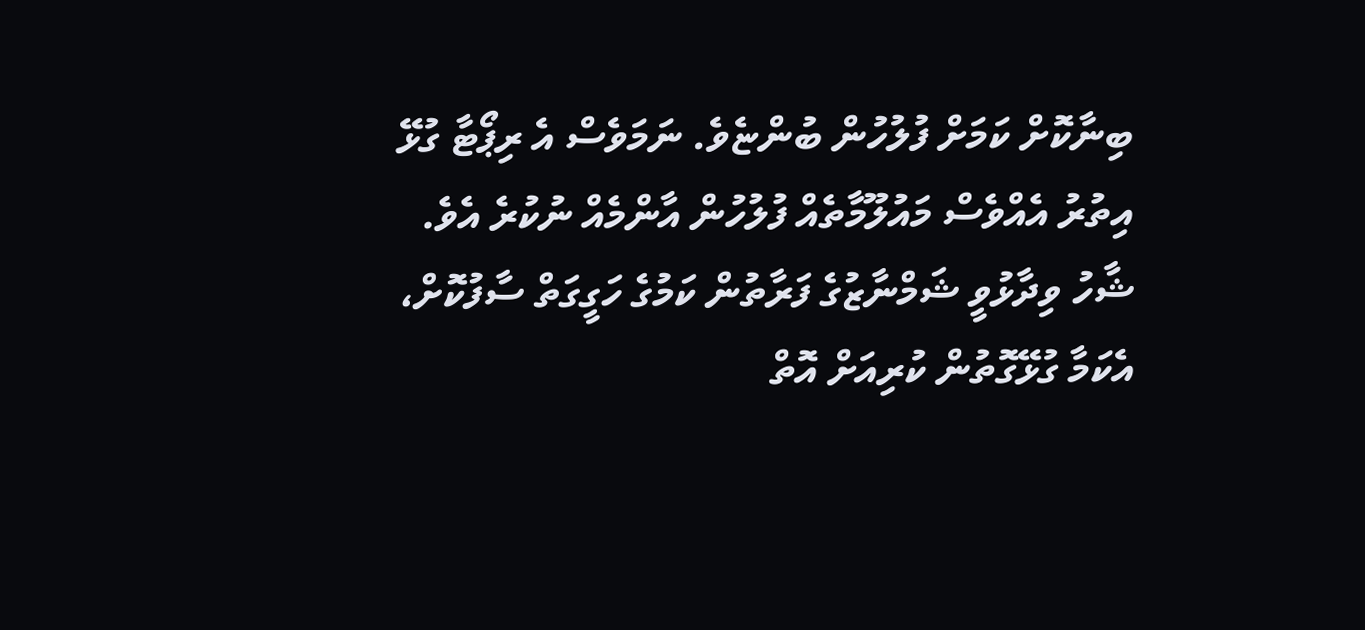ބިނާކޮށް ކަމަށް ފުލުހުން ބުންޏެވެ. ނަމަވެސް އެ ރިޕޯޓާ ގުޅޭ އިތުރު އެއްވެސް މައުލޫމާތެއް ފުލުހުން އާންމެއް ނުކުރެ އެވެ.
ޝާހު ވިދާޅުވީ ޝަމްނާޒުގެ ފަރާތުން ކަމުގެ ހަގީގަތް ސާފުކޮށް، އެކަމާ ގުޅޭގޮތުން ކުރިއަށް އޮތް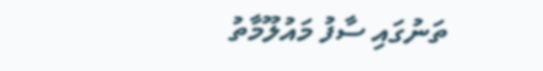ތަނުގައި ސާފު މައުލޫމާތު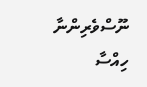ނޫސްވެރިންނާ ހިއްސާ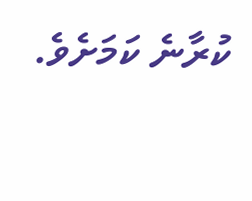ކުރާނެ ކަމަށެވެ.